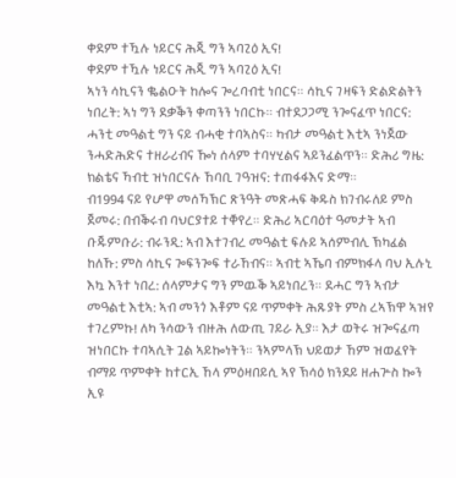ቀደም ተዃሉ ነይርና ሕጂ ግን ኣባጊዕ ኢና!
ቀደም ተዃሉ ነይርና ሕጂ ግን ኣባጊዕ ኢና!
ኣነን ሳኪናን ቈልዑት ከሎና ጐረባብቲ ነበርና። ሳኪና ገዛፍን ድልድልትን ነበረት: ኣነ ግን ደቃቕን ቀጣንን ነበርኩ። ብተደጋጋሚ ንጐናፈጥ ነበርና: ሓንቲ መዓልቲ ግን ናይ ብሓቂ ተባኣስና። ካብታ መዓልቲ እቲኣ ንነጀው ንሓድሕድና ተዘራሪብና ዀነ ሰላም ተባሃሂልና ኣይንፈልጥን። ድሕሪ ግዜ: ክልቴና ኻብቲ ዝነበርናሉ ኸባቢ ገዓዝና: ተጠፋፋእና ድማ።
ብ1994 ናይ የሆዋ መሰኻኽር ጽንዓት መጽሓፍ ቅዱስ ክገብሩለይ ምስ ጀመሩ: በብቕሩብ ባህርያተይ ተቐየረ። ድሕሪ ኣርባዕተ ዓመታት ኣብ ቡጁምቡራ: ብሩንዲ: ኣብ እተገብረ መዓልቲ ፍሉይ ኣሰምብሊ ኽካፈል ከለኹ: ምስ ሳኪና ጐፍንጐፍ ተራኸብና። ኣብቲ ኣኼባ ብምክፋላ ባህ ኢሉኒ እኳ እንተ ነበረ: ሰላምታና ግን ምዉቕ ኣይነበረን። ደሓር ግን ኣብታ መዓልቲ እቲኣ: ኣብ መንጎ እቶም ናይ ጥምቀት ሕጹያት ምስ ረኣኽዋ ኣዝየ ተገረምኩ! ለካ ንሳውን ብዙሕ ለውጢ ገይራ ኢያ። እታ ወትሩ ዝጐናፈጣ ዝነበርኩ ተባኣሲት ጓል ኣይኰነትን። ንኣምላኽ ህይወታ ኸም ዝወፈየት ብማይ ጥምቀት ከተርኢ ኸላ ምዕዛበይሲ ኣየ ኽሳዕ ክንደይ ዘሐጕስ ኰን ኢዩ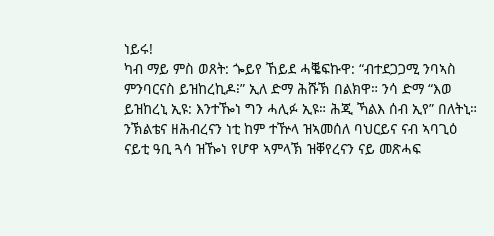ነይሩ!
ካብ ማይ ምስ ወጸት: ጐይየ ኸይደ ሓቘፍኩዋ: “ብተደጋጋሚ ንባኣስ ምንባርናስ ይዝከረኪዶ፧” ኢለ ድማ ሕሹኽ በልክዋ። ንሳ ድማ “እወ ይዝከረኒ ኢዩ: እንተዀነ ግን ሓሊፉ ኢዩ። ሕጂ ኻልእ ሰብ ኢየ” በለትኒ።
ንኽልቴና ዘሕብረናን ነቲ ከም ተዅላ ዝኣመሰለ ባህርይና ናብ ኣባጊዕ ናይቲ ዓቢ ጓሳ ዝዀነ የሆዋ ኣምላኽ ዝቐየረናን ናይ መጽሓፍ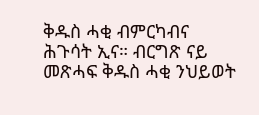ቅዱስ ሓቂ ብምርካብና ሕጉሳት ኢና። ብርግጽ ናይ መጽሓፍ ቅዱስ ሓቂ ንህይወት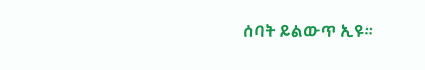ሰባት ይልውጥ ኢዩ።